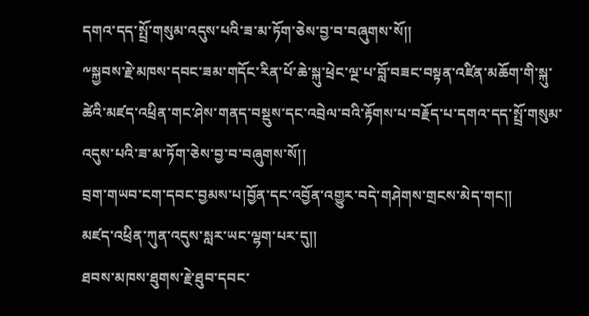དགའ་དད་སྤྲོ་གསུམ་འདུས་པའི་ཟ་མ་ཏོག་ཅེས་བྱ་བ་བཞུགས་སོ།།
༸སྐྱབས་རྗེ་མཁས་དབང་ཟམ་གདོང་རིན་པོ་ཆེ་སྐུ་ཕྲེང་ལྔ་པ་བློ་བཟང་བསྟན་འཛིན་མཆོག་གི་སྐུ་ཚེའི་མཛད་འཕྲིན་གང་ཤེས་གནད་བསྡུས་དང་འབྲེལ་བའི་རྟོགས་པ་བརྗོད་པ་དགའ་དད་སྤྲོ་གསུམ་འདུས་པའི་ཟ་མ་ཏོག་ཅེས་བྱ་བ་བཞུགས་སོ།།
བྲག་གཡབ་ངག་དབང་བྱམས་པ།བྱོན་དང་འབྱོན་འགྱུར་བདེ་གཤེགས་གྲངས་མེད་གང།།
མཛད་འཕྲིན་ཀུན་འདུས་སླར་ཡང་ལྷག་པར་དུ།།
ཐབས་མཁས་ཐུགས་རྗེ་ཐུབ་དབང་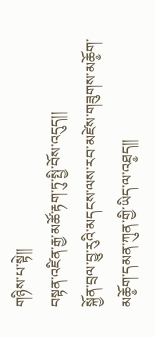གཉིས་པ་སྟེ།།
བསྟན་འཛིན་རྒྱ་མཚོ་རྟག་ཏུ་སྤྱི་བོས་འདུད།།
སྐྱོན་བྲལ་བྱུ་རུའི་མདངས་ལས་རབ་མཛེས་གཟུགས་མཆོ༵ག་མཆོ༵ག་དམན་ཀུན་གྱི་ཡིད་ལ་འཐ༵ད།།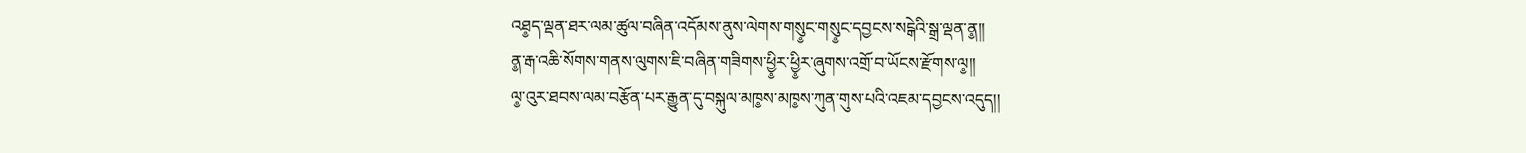འཐ༵ད་ལྡན་ཐར་ལམ་ཚུལ་བཞིན་འདོམས་ནུས་ལེགས་གསུ༵ང་གསུ༵ང་དབྱངས་སངྒེའི་སྒྲ་ལྡན་ན༵།།
ན༵་རྒ་འཆི་སོགས་གནས་ལུགས་ཇི་བཞིན་གཟིགས་ཕྱི༵ར་ཕྱི༵ར་ཞུགས་འགྲོ་བ་ཡོངས་རྫོགས་ལ༵།།
ལ༵་འུར་ཐབས་ལམ་བརྩོན་པར་རྒྱུན་དུ་བསྐུལ་མཁ༵ས་མཁ༵ས་ཀུན་གུས་པའི་འཇམ་དབྱངས་འདུད།།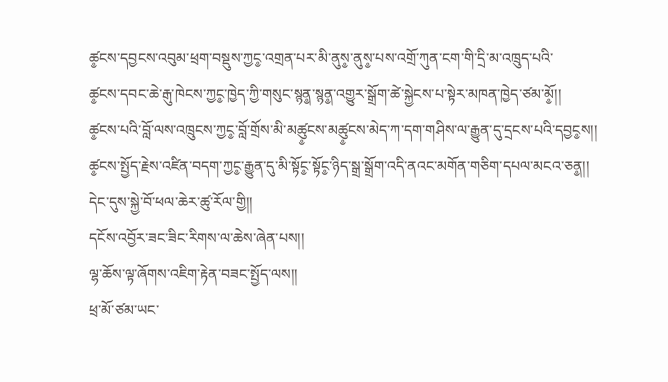ཚ༵ངས་དབྱངས་འབུམ་ཕྲག་བསྡུས་ཀྱང༵་འགྲན་པར་མི་ནུས༵་ནུས༵་པས་འགྲོ་ཀུན་ངག་གི་དྲི་མ་འཁྲུད་པའི་
ཚ༵ངས་དབང་ཆེ་རྒུ་ཁེངས་ཀྱང༵་ཁྱེད་ཀྱི་གསུང་སྙན༵་སྙན༵་འགྱུར་སྒྲོག་ཚེ་སྐྱེངས་པ་སྟེར་མཁན་ཁྱེད་ཙམ་མོ༵།།
ཚ༵ངས་པའི་བློ་ལས་འཁྲུངས་ཀྱང༵་བློ་གྲོས་མི་མཚུ༵ངས་མཚུ༵ངས་མེད་ཀ་དག་གཤིས་ལ་རྒྱུན་དུ་དྲངས་པའི་དབྱང༵ས།།
ཚ༵ངས་སྤྱོད་རྗེས་འཛིན་བདག་ཀྱང༵་རྒྱུན་དུ་མི་སྟོང༵་སྟོང༵་ཉིད་སྒྲ་སྒྲོག་འདི་ནའང་མགོན་གཅིག་དཔལ་མངའ་ཅན༵།།
དེང་དུས་སྐྱེ་བོ་ཕལ་ཆེར་ཚུ་རོལ་གྱི།།
དངོས་འབྱོར་ཟང་ཟིང་རིགས་ལ་ཆེས་ཞེན་པས།།
ལྷ་ཆོས་ལྟ་ཞོགས་འཇིག་རྟེན་བཟང་སྤྱོད་ལས།།
ཕྲ་མོ་ཙམ་ཡང་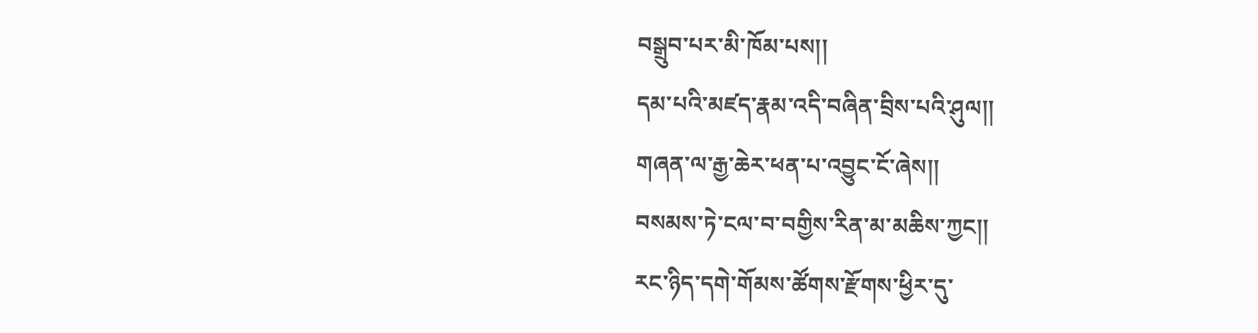བསྒྲུབ་པར་མི་ཁོམ་པས།།
དམ་པའི་མཛད་རྣམ་འདི་བཞིན་བྲིས་པའི་ཤུལ།།
གཞན་ལ་རྒྱ་ཆེར་ཕན་པ་འབྱུང་ངོ་ཞེས།།
བསམས་ཏེ་ངལ་བ་བགྱིས་རིན་མ་མཆིས་ཀྱང།།
རང་ཉིད་དགེ་གོམས་ཚོགས་རྫོགས་ཕྱིར་དུ་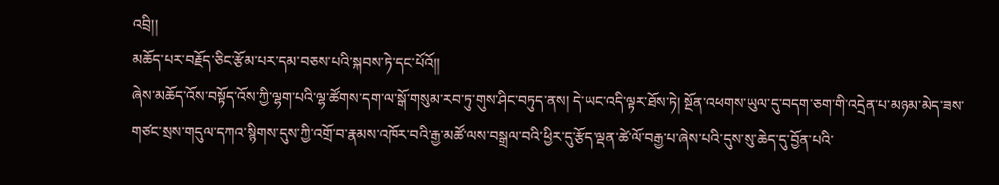འབྲི།།
མཆོད་པར་བརྗོད་ཅིང་རྩོམ་པར་དམ་བཅས་པའི་སྐབས་ཏེ་དང་པོའོ།།
ཞེས་མཆོད་འོས་བསྟོད་འོས་ཀྱི་ལྷག་པའི་ལྷ་ཚོགས་དག་ལ་སྒོ་གསུམ་རབ་ཏུ་གུས་ཤིང་བཏུད་ནས། དེ་ཡང་འདི་ལྟར་ཐོས་ཏེ། སྔོན་འཕགས་ཡུལ་དུ་བདག་ཅག་གི་འདྲེན་པ་མཉམ་མེད་ཟས་གཙང་སྲས་གདུལ་དཀའ་སྙིགས་དུས་ཀྱི་འགྲོ་བ་རྣམས་འཁོར་བའི་རྒྱ་མཚོ་ལས་བསྒྲལ་བའི་ཕྱིར་དུ་རྩོད་ལྡན་ཚེ་ལོ་བརྒྱ་པ་ཞེས་པའི་དུས་སུ་ཆེད་དུ་བྱོན་པའི་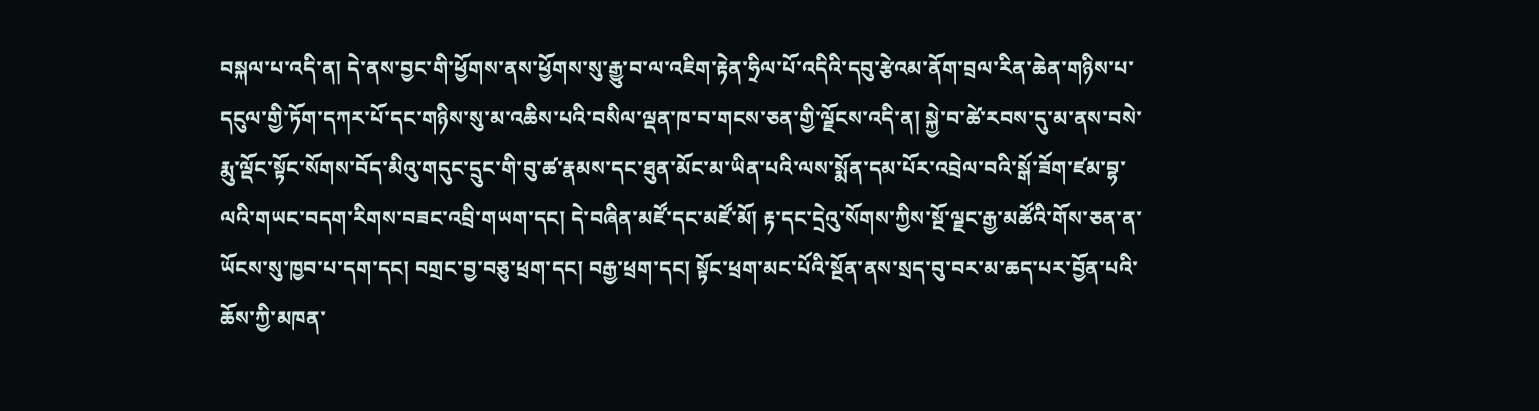བསྐལ་པ་འདི་ན། དེ་ནས་བྱང་གི་ཕྱོགས་ནས་ཕྱོགས་སུ་རྒྱུ་བ་ལ་འཇིག་རྟེན་ཧྲིལ་པོ་འདིའི་དབུ་རྩེའམ་ནོག་བྲལ་རིན་ཆེན་གཉིས་པ་དངུལ་གྱི་ཏོག་དཀར་པོ་དང་གཉིས་སུ་མ་འཆིས་པའི་བསིལ་ལྡན་ཁ་བ་གངས་ཅན་གྱི་ལྗོངས་འདི་ན། སྐྱེ་བ་ཚེ་རབས་དུ་མ་ནས་བསེ་རྨུ་ལྡོང་སྟོང་སོགས་བོད་མིའུ་གདུང་དྲུང་གི་བུ་ཚ་རྣམས་དང་ཐུན་མོང་མ་ཡིན་པའི་ལས་སྨོན་དམ་པོར་འབྲེལ་བའི་སྒོ་ཟོག་ཛམ་བྷ་ལའི་གཡང་བདག་རིགས་བཟང་འབྲི་གཡག་དང། དེ་བཞིན་མཛོ་དང་མཛོ་མོ། རྟ་དང་དྲེའུ་སོགས་ཀྱིས་སྔོ་ལྗང་རྒྱ་མཚོའི་གོས་ཅན་ན་ཡོངས་སུ་ཁྱབ་པ་དག་དང། བགྲང་བྱ་བཅུ་ཕྲག་དང། བརྒྱ་ཕྲག་དང། སྟོང་ཕྲག་མང་པོའི་སྔོན་ནས་སྲད་བུ་བར་མ་ཆད་པར་བྱོན་པའི་ཆོས་ཀྱི་མཁན་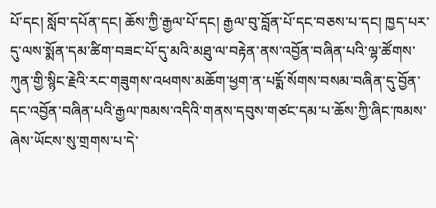པོ་དང། སློབ་དཔོན་དང། ཆོས་ཀྱི་རྒྱལ་པོ་དང། རྒྱལ་བུ་བློན་པོ་དང་བཅས་པ་དང། ཁྱད་པར་དུ་ལས་སྨོན་དམ་ཚིག་བཟང་པོ་དུ་མའི་མཐུ་ལ་བརྟེན་ནས་འབྱོན་བཞིན་པའི་ལྷ་ཚོགས་ཀུན་གྱི་སྙིང་རྗེའི་རང་གཟུགས་འཕགས་མཆོག་ཕྱག་ན་པདྨོ་སོགས་བསམ་བཞིན་དུ་བྱོན་དང་འབྱོན་བཞིན་པའི་རྒྱལ་ཁམས་འདིའི་གནས་དབུས་གཙང་དམ་པ་ཆོས་ཀྱི་ཞིང་ཁམས་ཞེས་ཡོངས་སུ་གྲགས་པ་དེ་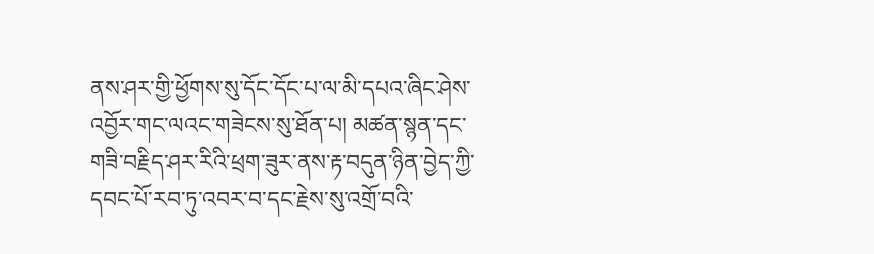ནས་ཤར་གྱི་ཕྱོགས་སུ་དོང་དོང་པ་ལ་མི་དཔའ་ཞིང་ཤེས་འབྱོར་གང་ལའང་གཟེངས་སུ་ཐོན་པ། མཚན་སྙན་དང་གཟི་བརྗིད་ཤར་རིའི་ཕྲག་ཟུར་ནས་རྟ་བདུན་ཉིན་བྱེད་ཀྱི་དབང་པོ་རབ་ཏུ་འབར་བ་དང་རྗེས་སུ་འགྲོ་བའི་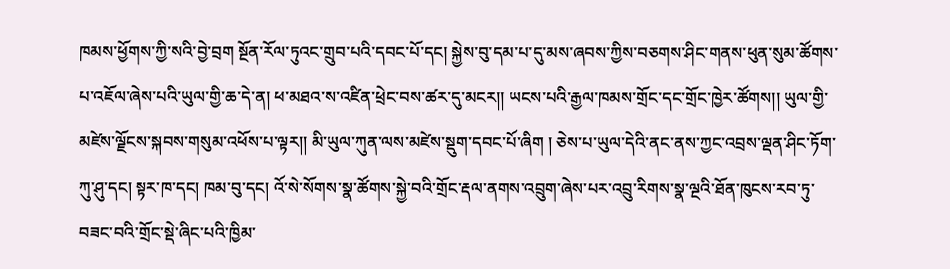ཁམས་ཕྱོགས་ཀྱི་སའི་བྱེ་བྲག སྔོན་རོལ་ཏུའང་གྲུབ་པའི་དབང་པོ་དང། སྐྱེས་བུ་དམ་པ་དུ་མས་ཞབས་ཀྱིས་བཅགས་ཤིང་གནས་ཕུན་སུམ་ཚོགས་པ་འཇོལ་ཞེས་པའི་ཡུལ་གྱི་ཆ་དེ་ན། ཕ་མཐའ་ས་འཛིན་ཕྲེང་བས་ཚར་དུ་མངར།། ཡངས་པའི་རྒྱལ་ཁམས་གྲོང་དང་གྲོང་ཁྱེར་ཚོགས།། ཡུལ་གྱི་མཛེས་ལྗོངས་སྐབས་གསུམ་འཕོས་པ་ལྟར།། མི་ཡུལ་ཀུན་ལས་མཛེས་སྡུག་དབང་པོ་ཞིག ། ཅེས་པ་ཡུལ་དེའི་ནང་ནས་ཀྱང་འབྲས་ལྡན་ཤིང་ཏོག་ཀུ་ཤུ་དང། སྟར་ཁ་དང། ཁམ་བུ་དང། འོ་སེ་སོགས་སྣ་ཚོགས་སྐྱེ་བའི་གྲོང་རྡལ་ནགས་འབྲུག་ཞེས་པར་འབྲུ་རིགས་སྣ་ལྔའི་ཐོན་ཁུངས་རབ་ཏུ་བཟང་བའི་གྲོང་སྡེ་ཞིང་པའི་ཁྱིམ་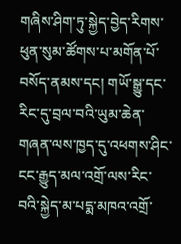གཞིས་ཤིག་ཏུ་སྐྱེད་བྱེད་རིགས་ཕུན་སུམ་ཚོགས་པ་མགོན་པོ་བསོད་ནམས་དང། གཡོ་སྒྱུ་དང་རིང་དུ་བྲལ་བའི་ཡུམ་ཆེན་གཞན་ལས་ཁྱད་དུ་འཕགས་ཤིང་ངང་རྒྱུད་མལ་འགྲོ་ལས་རིང་བའི་སྐྱེད་མ་པདྨ་མཁའ་འགྲོ་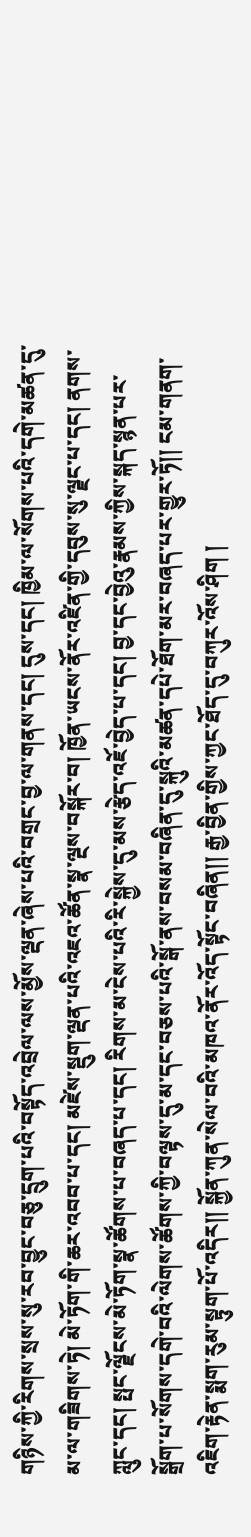གཉིས་ཀྱི་རིགས་སྲས་སུ་རབ་བྱུང་བཅུ་དྲུག་པའི་བསྟོད་འབྲེལ་ལས་མྱོས་ལྡན་ཞེས་པའི་བགྲང་བྱ་ལ་གནས་དང། དུས་དང། ཁྱིམ་ལ་སོགས་པའི་དགེ་མཚན་དུ་མ་ལ་གཟིགས་ཏེ། མེ་ཏོག་གི་ཆར་འབབ་པ་དང། མཛེས་སྡུག་ལྡན་པའི་འཇའ་ཚོན་སྣ་ལྔས་བསྐོར་བ། ཁྱོན་ཡངས་ནོར་འཛིན་གྱི་དབུས་སུ་ལྗང་པ་དང། ནགས་ཀླུང་དང། སྤང་ལྗོངས་མེ་ཏོག་སྣ་ཚོགས་པ་བཞད་པ་དང། རིགས་མ་ངེས་པའི་རི་སྐྱེས་དུ་མས་རྩེད་འཇོ་བྱེད་པ་དང། བྱ་དང་བྱེའུ་རྣམས་ཀྱིས་སྐད་སྙན་པར་སྒྲོག་པ་སོགས་དགེ་བའི་ལེགས་ཚོགས་ཀྱི་བལྟས་དུ་མ་དང་བཅས་པའི་སྒོ་ནས་བསམ་བཞིན་དུ་སྐུའི་མཚན་དཔེ་ཐོག་མར་བཞད་པར་གྱུར་ཏོ།། ངམ་གནག་འཇིག་རྟེན་སྨག་རུམ་སྟུག་པོ་འདིར།། སྐྱོན་ཀུན་སེལ་བའི་མཁའ་ནོར་འོད་སྟོང་བཞིན།། རྒྱ་བྱིན་གྱིས་ཀྱང་ཐོད་དུ་བཀུར་འོས་ཤིག །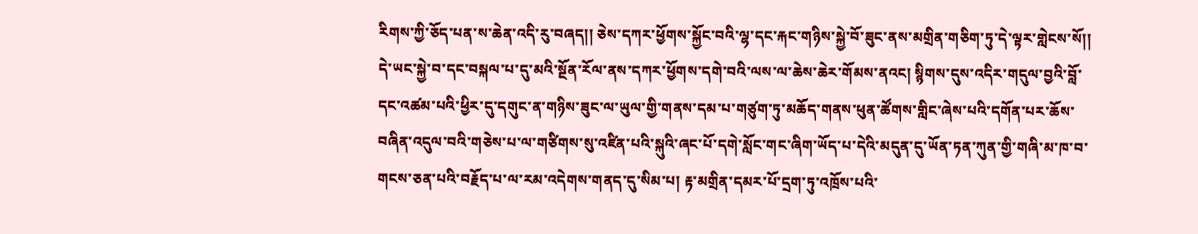རིགས་ཀྱི་ཅོད་པན་ས་ཆེན་འདི་རུ་བཞད།། ཅེས་དཀར་ཕྱོགས་སྐྱོང་བའི་ལྷ་དང་རྐང་གཉིས་སྐྱེ་བོ་ཟུང་ནས་མགྲིན་གཅིག་ཏུ་དེ་ལྟར་གླེངས་སོ།།
དེ་ཡང་སྐྱེ་བ་དང་བསྐལ་པ་དུ་མའི་སྔོན་རོལ་ནས་དཀར་ཕྱོགས་དགེ་བའི་ལས་ལ་ཆེས་ཆེར་གོམས་ནའང། སྙིགས་དུས་འདིར་གདུལ་བྱའི་བློ་དང་འཚམ་པའི་ཕྱིར་དུ་དགུང་ན་གཉིས་ཟུང་ལ་ཡུལ་གྱི་གནས་དམ་པ་གཙུག་ཏུ་མཆོད་གནས་ཕུན་ཚོགས་གླིང་ཞེས་པའི་དགོན་པར་ཆོས་བཞིན་འདུལ་བའི་གཅེས་པ་ལ་གཙིགས་སུ་འཛིན་པའི་སྐུའི་ཞང་པོ་དགེ་སློང་གང་ཞིག་ཡོད་པ་དེའི་མདུན་དུ་ཡོན་ཏན་ཀུན་གྱི་གཞི་མ་ཁ་བ་གངས་ཅན་པའི་བརྗོད་པ་ལ་རམ་འདེགས་གནད་དུ་སིམ་པ། རྟ་མགྲིན་དམར་པོ་དྲག་ཏུ་འཁྲོས་པའི་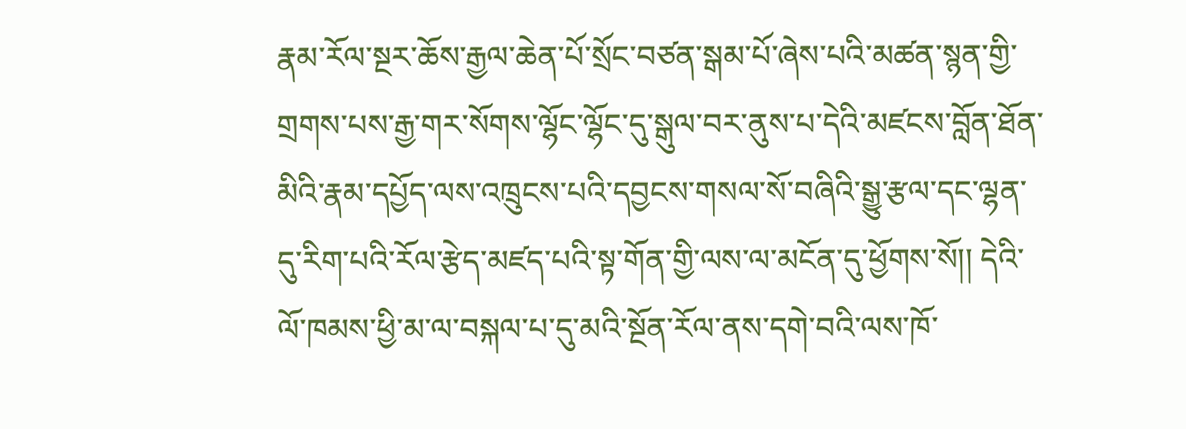རྣམ་རོལ་སྔར་ཆོས་རྒྱལ་ཆེན་པོ་སྲོང་བཙན་སྒམ་པོ་ཞེས་པའི་མཚན་སྙན་གྱི་གྲགས་པས་རྒྱ་གར་སོགས་ལྷོང་ལྷོང་དུ་སྒུལ་བར་ནུས་པ་དེའི་མཛངས་བློན་ཐོན་མིའི་རྣམ་དཔྱོད་ལས་འཁྲུངས་པའི་དབྱངས་གསལ་སོ་བཞིའི་སྒྱུ་རྩལ་དང་ལྷན་དུ་རིག་པའི་རོལ་རྩེད་མཛད་པའི་སྟ་གོན་གྱི་ལས་ལ་མངོན་དུ་ཕྱོགས་སོ།། དེའི་ལོ་ཁམས་ཕྱི་མ་ལ་བསྐལ་པ་དུ་མའི་སྔོན་རོལ་ནས་དགེ་བའི་ལས་ཁོ་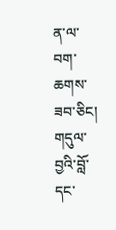ན་ལ་བག་ཆགས་ཟབ་ཅིང། གདུལ་བྱའི་བློ་དང་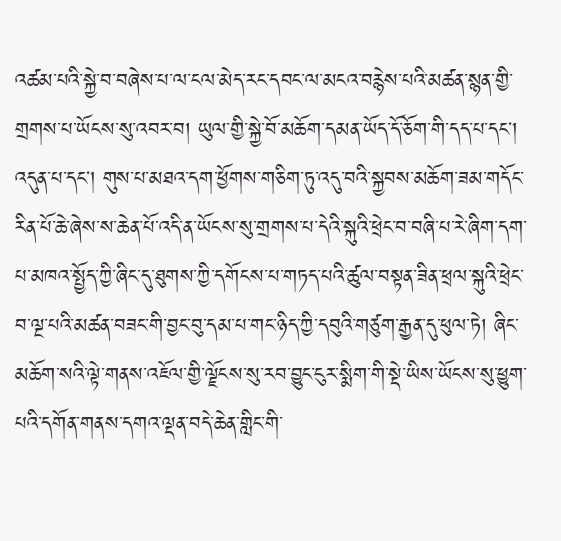འཚམ་པའི་སྐྱེ་བ་བཞེས་པ་ལ་ངལ་མེད་རང་དབང་ལ་མངའ་བརྙེས་པའི་མཚན་སྙན་གྱི་གྲགས་པ་ཡོངས་སུ་འབར་བ། ཡུལ་གྱི་སྐྱེ་བོ་མཆོག་དམན་ཡོད་དོ་ཅོག་གི་དད་པ་དང། འདུན་པ་དང། གུས་པ་མཐའ་དག་ཕྱོགས་གཅིག་ཏུ་འདུ་བའི་སྐྱབས་མཆོག་ཟམ་གདོང་རིན་པོ་ཆེ་ཞེས་ས་ཆེན་པོ་འདི་ན་ཡོངས་སུ་གྲགས་པ་དེའི་སྐུའི་ཕྲེང་བ་བཞི་པ་རེ་ཞིག་དག་པ་མཁའ་སྤྱོད་ཀྱི་ཞིང་དུ་ཐུགས་ཀྱི་དགོངས་པ་གཏད་པའི་ཚུལ་བསྟན་ཟིན་ཕྲལ་སྐུའི་ཕྲེང་བ་ལྔ་པའི་མཚན་བཟང་གི་བྱང་བུ་དམ་པ་གང་ཉིད་ཀྱི་དབུའི་གཙུག་རྒྱན་དུ་ཕུལ་ཏེ། ཞིང་མཆོག་སའི་ལྟེ་གནས་འཇོལ་གྱི་ལྗོངས་སུ་རབ་བྱུང་ངུར་སྨིག་གི་སྡེ་ཡིས་ཡོངས་སུ་ཕྱུག་པའི་དགོན་གནས་དགའ་ལྡན་བདེ་ཆེན་གླིང་གི་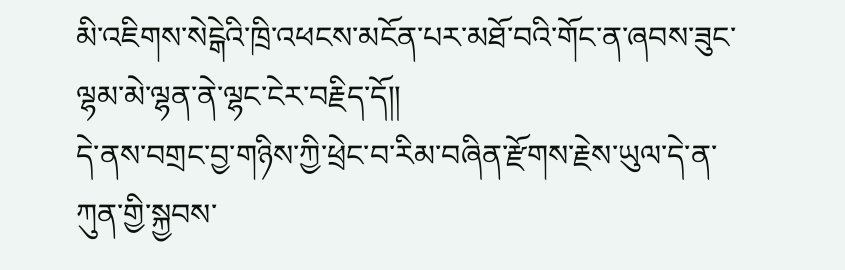མི་འཇིགས་སེངྒེའི་ཁྲི་འཕངས་མངོན་པར་མཐོ་བའི་གོང་ན་ཞབས་ཟུང་ལྷམ་མེ་ལྷན་ནེ་ལྷང་ངེར་བརྗིད་དོ།།
དེ་ནས་བགྲང་བྱ་གཉིས་ཀྱི་ཕྲེང་བ་རིམ་བཞིན་རྫོགས་རྗེས་ཡུལ་དེ་ན་ཀུན་གྱི་སྐྱབས་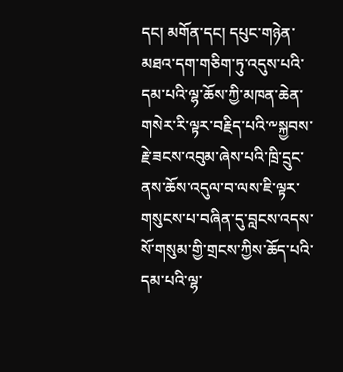དང། མགོན་དང། དཔུང་གཉེན་མཐའ་དག་གཅིག་ཏུ་འདུས་པའི་དམ་པའི་ལྷ་ཆོས་ཀྱི་མཁན་ཆེན་གསེར་རི་ལྟར་བརྗིད་པའི་༸སྐྱབས་རྗེ་ཟངས་འབུམ་ཞེས་པའི་ཁྲི་དྲུང་ནས་ཆོས་འདུལ་བ་ལས་ཇི་ལྟར་གསུངས་པ་བཞིན་དུ་བླངས་འདས་སོ་གསུམ་གྱི་གྲངས་ཀྱིས་ཆོད་པའི་དམ་པའི་ལྷ་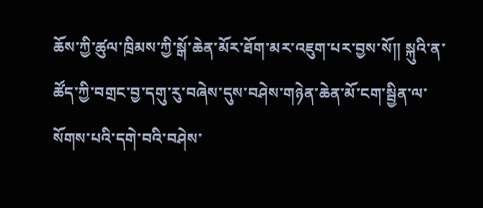ཆོས་ཀྱི་ཚུལ་ཁྲིམས་ཀྱི་སྒོ་ཆེན་མོར་ཐོག་མར་འཇུག་པར་བྱས་སོ།། སྐུའི་ན་ཚོད་ཀྱི་བགྲང་བྱ་དགུ་རུ་བཞེས་དུས་བཤེས་གཉེན་ཆེན་མོ་ངག་སྦྱིན་ལ་སོགས་པའི་དགེ་བའི་བཤེས་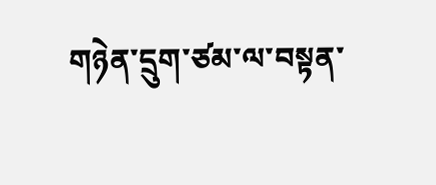གཉེན་དྲུག་ཙམ་ལ་བསྟན་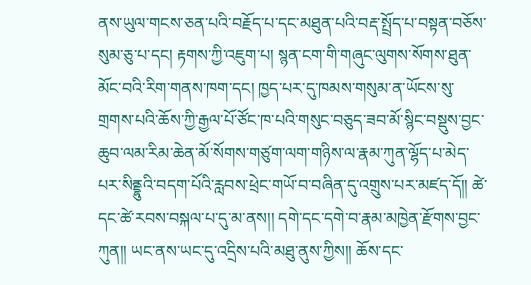ནས་ཡུལ་གངས་ཅན་པའི་བརྗོད་པ་དང་མཐུན་པའི་བརྡ་སྤྲོད་པ་བསྟན་བཅོས་སུམ་ཅུ་པ་དང། རྟགས་ཀྱི་འཇུག་པ། སྙན་ངག་གི་གཞུང་ལུགས་སོགས་ཐུན་མོང་བའི་རིག་གནས་ཁག་དང། ཁྱད་པར་དུ་ཁམས་གསུམ་ན་ཡོངས་སུ་གྲགས་པའི་ཆོས་ཀྱི་རྒྱལ་པོ་ཙོང་ཁ་པའི་གསུང་བཅུད་ཟབ་མོ་སྙིང་བསྡུས་བྱང་ཆུབ་ལམ་རིམ་ཆེན་མོ་སོགས་གཙུག་ལག་གཉིས་ལ་རྣམ་ཀུན་ལྷོད་པ་མེད་པར་སིནྡྷུའི་བདག་པོའི་རླབས་ཕྲེང་གཡོ་བ་བཞིན་དུ་འགྲུས་པར་མཛད་དོ།། ཚེ་དང་ཚེ་རབས་བསྐལ་པ་དུ་མ་ནས།། དགེ་དང་དགེ་བ་རྣམ་མཁྱེན་རྫོགས་བྱང་ཀུན།། ཡང་ནས་ཡང་དུ་འདྲིས་པའི་མཐུ་ནུས་ཀྱིས།། ཆོས་དང་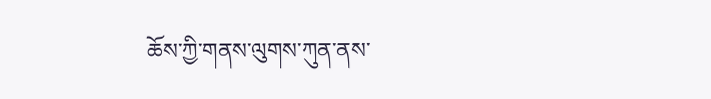ཆོས་ཀྱི་གནས་ལུགས་ཀུན་ནས་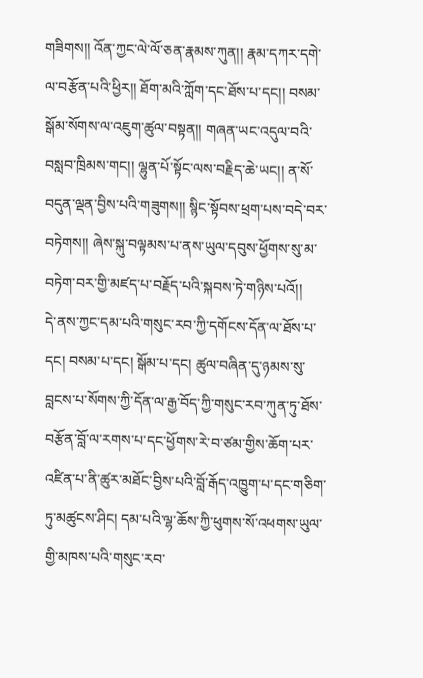གཟིགས།། འོན་ཀྱང་ལེ་ལོ་ཅན་རྣམས་ཀུན།། རྣམ་དཀར་དགེ་ལ་བརྩོན་པའི་ཕྱིར།། ཐོག་མའི་ཀློག་དང་ཐོས་པ་དང།། བསམ་སྒོམ་སོགས་ལ་འཇུག་ཚུལ་བསྟན།། གཞན་ཡང་འདུལ་བའི་བསླབ་ཁྲིམས་གང།། ལྷུན་པོ་སྟོང་ལས་བརྗིད་ཆེ་ཡང།། ན་སོ་བདུན་ལྡན་བྱིས་པའི་གཟུགས།། སྙིང་སྟོབས་ཕྲག་པས་བདེ་བར་བཏེགས།། ཞེས་སྐུ་བལྟམས་པ་ནས་ཡུལ་དབུས་ཕྱོགས་སུ་མ་བཏེག་བར་གྱི་མཛད་པ་བརྗོད་པའི་སྐབས་ཏེ་གཉིས་པའོ།།
དེ་ནས་ཀྱང་དམ་པའི་གསུང་རབ་ཀྱི་དགོངས་དོན་ལ་ཐོས་པ་དང། བསམ་པ་དང། སྒོམ་པ་དང། ཚུལ་བཞིན་དུ་ཉམས་སུ་བླངས་པ་སོགས་ཀྱི་དོན་ལ་རྒྱ་བོད་ཀྱི་གསུང་རབ་ཀུན་ཏུ་ཐོས་བརྩོན་བློ་ལ་རགས་པ་དང་ཕྱོགས་རེ་བ་ཙམ་གྱིས་ཆོག་པར་འཛིན་པ་ནི་ཚུར་མཐོང་བྱིས་པའི་བློ་རྒོད་འཁྱུག་པ་དང་གཅིག་ཏུ་མཚུངས་ཤིང། དམ་པའི་ལྷ་ཆོས་ཀྱི་ཕུགས་སོ་འཕགས་ཡུལ་གྱི་མཁས་པའི་གསུང་རབ་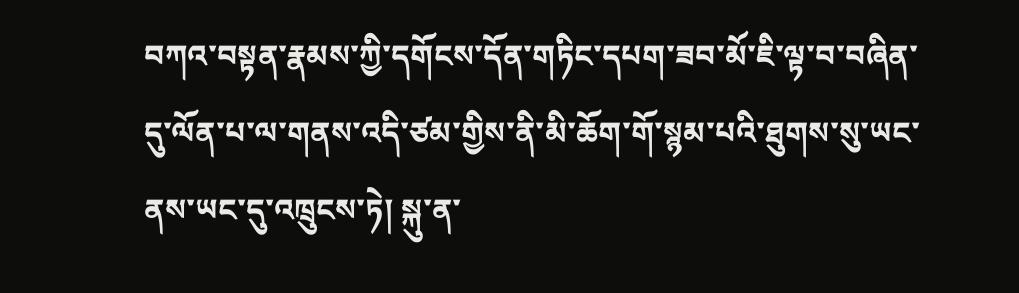བཀའ་བསྟན་རྣམས་ཀྱི་དགོངས་དོན་གཏིང་དཔག་ཟབ་མོ་ཇི་ལྟ་བ་བཞིན་དུ་ལོན་པ་ལ་གནས་འདི་ཙམ་གྱིས་ནི་མི་ཆོག་གོ་སྙམ་པའི་ཐུགས་སུ་ཡང་ནས་ཡང་དུ་འཁྲུངས་ཏེ། སྐུ་ན་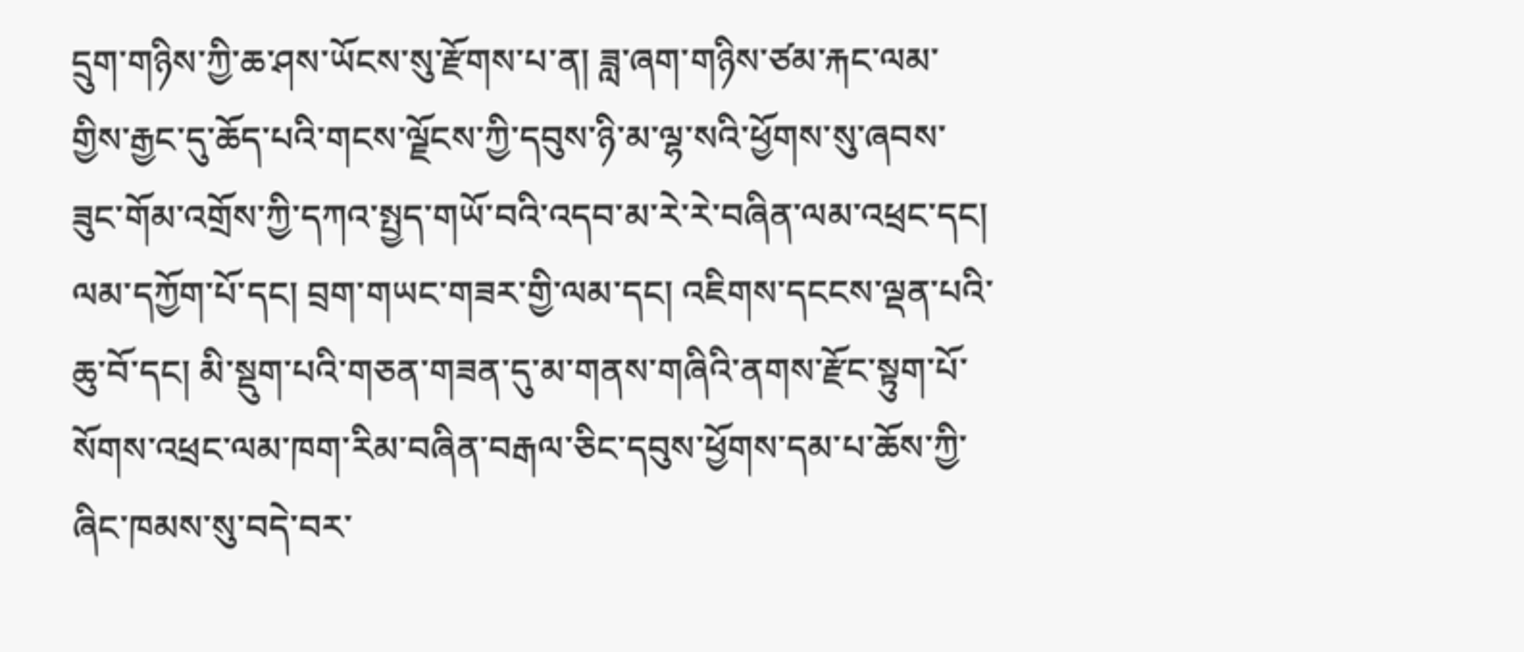དྲུག་གཉིས་ཀྱི་ཆ་ཤས་ཡོངས་སུ་རྫོགས་པ་ན། ཟླ་ཞག་གཉིས་ཙམ་རྐང་ལམ་གྱིས་རྒྱང་དུ་ཆོད་པའི་གངས་ལྗོངས་ཀྱི་དབུས་ཉི་མ་ལྷ་སའི་ཕྱོགས་སུ་ཞབས་ཟུང་གོམ་འགྲོས་ཀྱི་དཀའ་སྤྱད་གཡོ་བའི་འདབ་མ་རེ་རེ་བཞིན་ལམ་འཕྲང་དང། ལམ་དཀྱོག་པོ་དང། བྲག་གཡང་གཟར་གྱི་ལམ་དང། འཇིགས་དངངས་ལྡན་པའི་ཆུ་བོ་དང། མི་སྡུག་པའི་གཅན་གཟན་དུ་མ་གནས་གཞིའི་ནགས་རྫོང་སྟུག་པོ་སོགས་འཕྲང་ལམ་ཁག་རིམ་བཞིན་བརྒལ་ཅིང་དབུས་ཕྱོགས་དམ་པ་ཆོས་ཀྱི་ཞིང་ཁམས་སུ་བདེ་བར་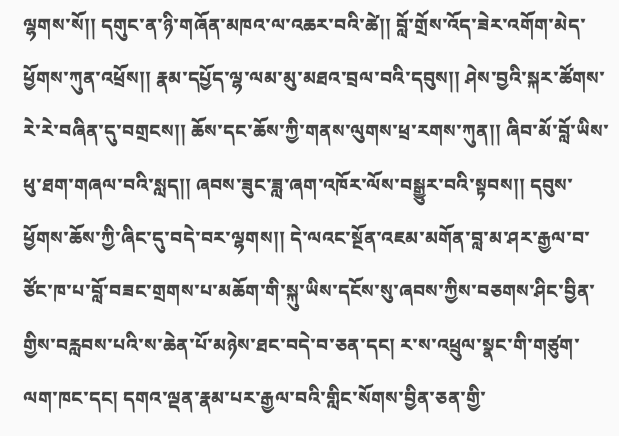ལྷགས་སོ།། དགུང་ན་ཉི་གཞོན་མཁའ་ལ་འཆར་བའི་ཚེ།། བློ་གྲོས་འོད་ཟེར་འགོག་མེད་ཕྱོགས་ཀུན་འཕྲོས།། རྣམ་དཔྱོད་ལྷ་ལམ་མུ་མཐའ་བྲལ་བའི་དབུས།། ཤེས་བྱའི་སྐར་ཚོགས་རེ་རེ་བཞིན་དུ་བགྲངས།། ཆོས་དང་ཆོས་ཀྱི་གནས་ལུགས་ཕྲ་རགས་ཀུན།། ཞིབ་མོ་བློ་ཡིས་ཕུ་ཐག་གཞལ་བའི་སླད།། ཞབས་ཟུང་ཟླ་ཞག་འཁོར་ལོས་བསྒྱུར་བའི་སྟབས།། དབུས་ཕྱོགས་ཆོས་ཀྱི་ཞིང་དུ་བདེ་བར་ལྷགས།། དེ་ལའང་སྔོན་འཇམ་མགོན་བླ་མ་ཤར་རྒྱལ་བ་ཙོང་ཁ་པ་བློ་བཟང་གྲགས་པ་མཆོག་གི་སྐུ་ཡིས་དངོས་སུ་ཞབས་ཀྱིས་བཅགས་ཤིང་བྱིན་གྱིས་བརླབས་པའི་ས་ཆེན་པོ་མཉེས་ཐང་བདེ་བ་ཅན་དང། ར་ས་འཕྲུལ་སྣང་གི་གཙུག་ལག་ཁང་དང། དགའ་ལྡན་རྣམ་པར་རྒྱལ་བའི་གླིང་སོགས་བྱིན་ཅན་གྱི་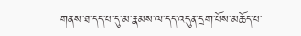གནས་ཐ་དད་པ་དུ་མ་རྣམས་ལ་དད་འདུན་དྲག་པོས་མཆོད་པ་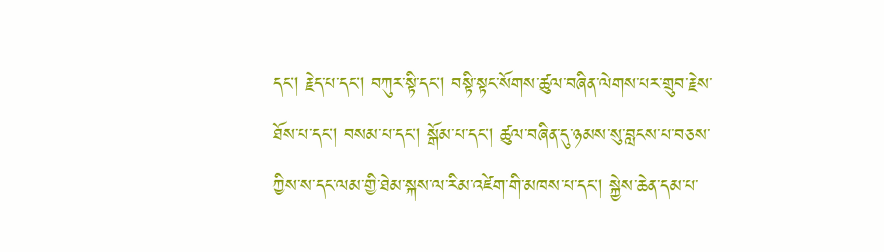དང། རྗེད་པ་དང། བཀུར་སྟི་དང། བསྟི་སྟང་སོགས་ཚུལ་བཞིན་ལེགས་པར་གྲུབ་རྗེས་ཐོས་པ་དང། བསམ་པ་དང། སྒོམ་པ་དང། ཚུལ་བཞིན་དུ་ཉམས་སུ་བླངས་པ་བཅས་ཀྱིས་ས་དང་ལམ་གྱི་ཐེམ་སྐས་ལ་རིམ་འཛེག་གི་མཁས་པ་དང། སྐྱེས་ཆེན་དམ་པ་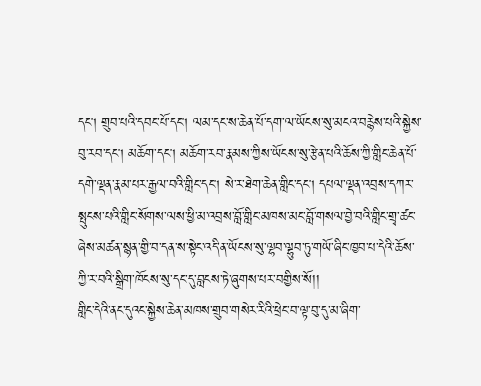དང། གྲུབ་པའི་དབང་པོ་དང། ལམ་དང་ས་ཆེན་པོ་དག་ལ་ཡོངས་སུ་མངའ་བརྙེས་པའི་སྐྱེས་བུ་རབ་དང། མཆོག་དང། མཆོག་རབ་རྣམས་ཀྱིས་ཡོངས་སུ་རྩེན་པའི་ཆོས་ཀྱི་གླིང་ཆེན་པོ་དགེ་ལྡན་རྣམ་པར་རྒྱལ་བའི་གླིང་དང། སེ་ར་ཐེག་ཆེན་གླིང་དང། དཔལ་ལྡན་འབྲས་དཀར་སྤུངས་པའི་གླིང་སོགས་ལས་ཕྱི་མ་འབྲས་བློ་གླིང་མཁས་མང་བློ་གསལ་བྱེ་བའི་གླིང་གྲྭ་ཚང་ཞེས་མཚན་སྙན་གྱི་བ་དན་ས་སྟེང་འདི་ན་ཡོངས་སུ་ལྷབ་ལྷུབ་ཏུ་གཡོ་ཞིང་ཁྱབ་པ་དེའི་ཆོས་ཀྱི་ར་བའི་སྒྲིག་ཁོངས་སུ་དང་དུ་བླངས་ཏེ་ཞུགས་པར་བགྱིས་སོ།།
གླིང་དེའི་ནང་དུའང་སྐྱེས་ཆེན་མཁས་གྲུབ་གསེར་རིའི་ཕྲེང་བ་ལྟ་བུ་དུ་མ་ཞིག་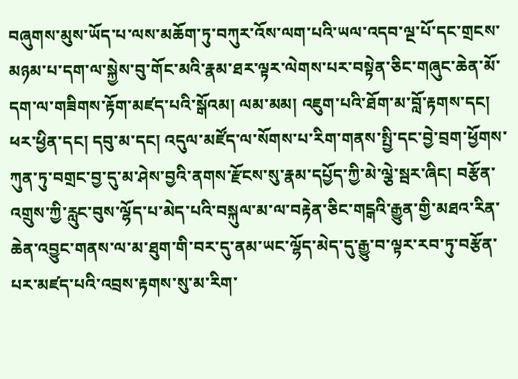བཞུགས་མུས་ཡོད་པ་ལས་མཆོག་ཏུ་བཀུར་འོས་ལག་པའི་ཡལ་འདབ་ལྔ་པོ་དང་གྲངས་མཉམ་པ་དག་ལ་སྐྱེས་བུ་གོང་མའི་རྣམ་ཐར་ལྟར་ལེགས་པར་བསྟེན་ཅིང་གཞུང་ཆེན་མོ་དག་ལ་གཟིགས་རྟོག་མཛད་པའི་སྒོའམ། ལམ་མམ། འཇུག་པའི་ཐོག་མ་བློ་རྟགས་དང། ཕར་ཕྱིན་དང། དབུ་མ་དང། འདུལ་མཛོད་ལ་སོགས་པ་རིག་གནས་སྤྱི་དང་བྱེ་བྲག་ཕྱོགས་ཀུན་ཏུ་བགྲང་བྱ་དུ་མ་ཤེས་བྱའི་ནགས་རྫོངས་སུ་རྣམ་དཔྱོད་ཀྱི་མེ་ལྕེ་སྦར་ཞིང། བརྩོན་འགྲུས་ཀྱི་རླུང་བུས་ལྷོད་པ་མེད་པའི་བསྐུལ་མ་ལ་བརྟེན་ཅིང་གངྒའི་རྒྱུན་གྱི་མཐའ་རིན་ཆེན་འབྱུང་གནས་ལ་མ་ཐུག་གི་བར་དུ་ནམ་ཡང་ལྷོད་མེད་དུ་རྒྱུ་བ་ལྟར་རབ་ཏུ་བརྩོན་པར་མཛད་པའི་འབྲས་རྟགས་སུ་མ་རིག་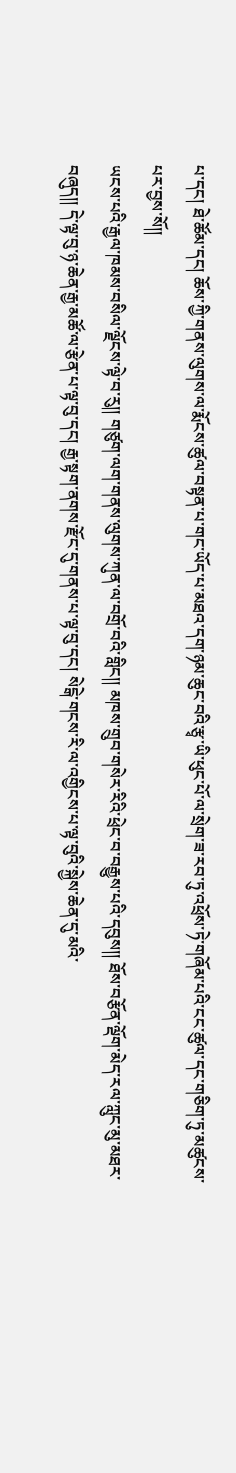པ་དང། ཐེ་ཚོམ་དང། ཆོས་ཀྱི་གནས་ལུགས་ལ་རྨོངས་ཚུལ་བསྟན་པ་གང་ཡོད་པ་མཐའ་དག་ཉམ་ཆུང་བའི་རྩྭ་ཡི་ཕུང་པོ་ལ་སྲེག་ཟ་རབ་ཏུ་འཕྲོས་ཏེ་གཞོམ་པའི་ངང་ཚུལ་དང་གཅིག་ཏུ་མཚུངས་པར་བྱས་སོ།།
ཡངས་པའི་རྒྱལ་ཁམས་བསིལ་ལྗོངས་ལྟེ་བ་རུ།། གཙུག་ལག་གནས་ལུགས་ཀུན་ལ་བགྲོ་བའི་གླིང།། མཁས་གྲུབ་གསེར་རིའི་ཕྲེང་བ་བརྒྱུས་པའི་དབུས།། ཐོས་བརྩོན་ལྡོག་མེད་རལ་ཀླུང་མུ་མཐར་བཞུད།། དེ་ལྟ་བུ་ཉ་ཆེན་རྒྱ་མཚོ་ལ་རྩེན་པ་ལྟ་བུ་དང། རྒྱ་སྟག་ནགས་རྫོང་དུ་གནས་པ་ལྟ་བུ་དང། སེངྒེ་གངས་རི་ལ་འགྱིངས་པ་ལྟ་བུའི་སྐྱེས་ཆེན་དུ་མའི་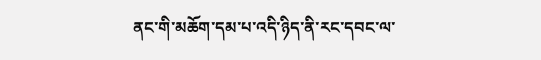ནང་གི་མཆོག་དམ་པ་འདི་ཉིད་ནི་རང་དབང་ལ་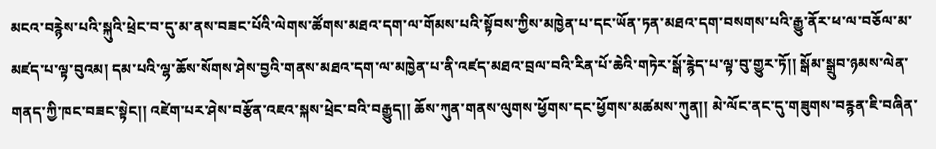མངའ་བརྙེས་པའི་སྐུའི་ཕྲེང་བ་དུ་མ་ནས་བཟང་པོའི་ལེགས་ཚོགས་མཐའ་དག་ལ་གོམས་པའི་སྟོབས་ཀྱིས་མཁྱེན་པ་དང་ཡོན་ཏན་མཐའ་དག་བསགས་པའི་རྒྱུ་ནོར་ཕ་ལ་བཅོལ་མ་མཛད་པ་ལྟ་བུའམ། དམ་པའི་ལྷ་ཆོས་སོགས་ཤེས་བྱའི་གནས་མཐའ་དག་ལ་མཁྱེན་པ་ནི་འཛད་མཐའ་བྲལ་བའི་རིན་པོ་ཆེའི་གཏེར་སྒོ་རྙེད་པ་ལྟ་བུ་གྱུར་ཏོ།། སྒོམ་སྒྲུབ་ཉམས་ལེན་གནད་ཀྱི་ཁང་བཟང་སྟེང།། འཛེག་པར་ཤེས་བརྩོན་འཇའ་སྐས་ཕྲེང་བའི་བརྒྱུད།། ཆོས་ཀུན་གནས་ལུགས་ཕྱོགས་དང་ཕྱོགས་མཚམས་ཀུན།། མེ་ལོང་ནང་དུ་གཟུགས་བརྙན་ཇི་བཞིན་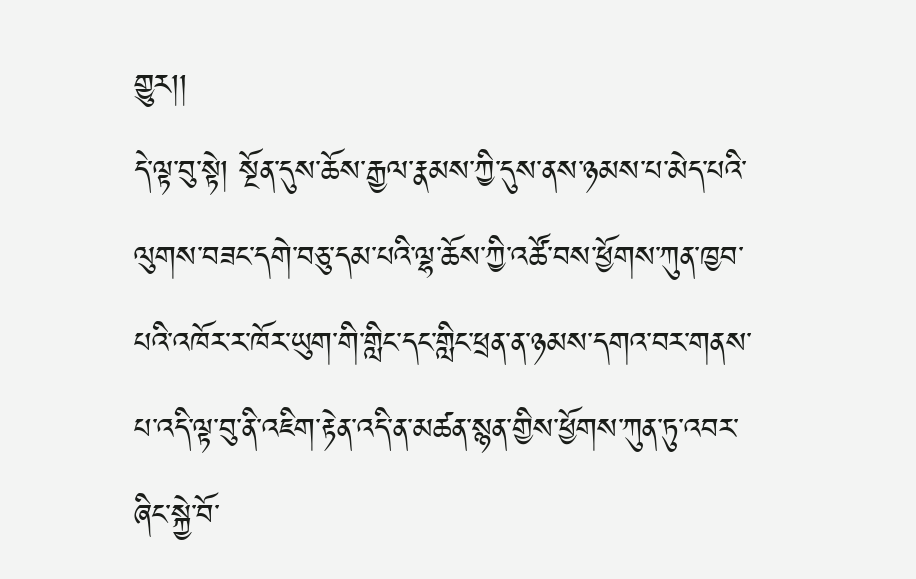གྱུར།།
དེ་ལྟ་བུ་སྟེ། སྔོན་དུས་ཆོས་རྒྱལ་རྣམས་ཀྱི་དུས་ནས་ཉམས་པ་མེད་པའི་ལུགས་བཟང་དགེ་བཅུ་དམ་པའི་ལྷ་ཆོས་ཀྱི་འཚོ་བས་ཕྱོགས་ཀུན་ཁྱབ་པའི་འཁོར་ར་ཁོར་ཡུག་གི་གླིང་དང་གླིང་ཕྲན་ན་ཉམས་དགའ་བར་གནས་པ་འདི་ལྟ་བུ་ནི་འཇིག་རྟེན་འདི་ན་མཚན་སྙན་གྱིས་ཕྱོགས་ཀུན་ཏུ་འབར་ཞིང་སྐྱེ་བོ་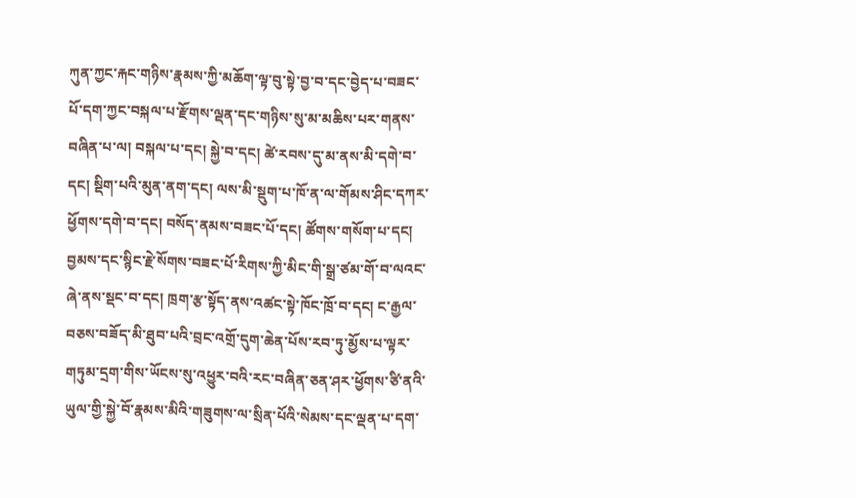ཀུན་ཀྱང་རྐང་གཉིས་རྣམས་ཀྱི་མཆོག་ལྟ་བུ་སྟེ་བྱ་བ་དང་བྱེད་པ་བཟང་པོ་དག་ཀྱང་བསྐལ་པ་རྫོགས་ལྡན་དང་གཉིས་སུ་མ་མཆིས་པར་གནས་བཞིན་པ་ལ། བསྐལ་པ་དང། སྐྱེ་བ་དང། ཚེ་རབས་དུ་མ་ནས་མི་དགེ་བ་དང། སྡིག་པའི་མུན་ནག་དང། ལས་མི་སྡུག་པ་ཁོ་ན་ལ་གོམས་ཤིང་དཀར་ཕྱོགས་དགེ་བ་དང། བསོད་ནམས་བཟང་པོ་དང། ཚོགས་གསོག་པ་དང། བྱམས་དང་སྙིང་རྗེ་སོགས་བཟང་པོ་རིགས་ཀྱི་མིང་གི་སྒྲ་ཙམ་གོ་བ་ལའང་ཞེ་ནས་སྡང་བ་དང། ཁྲག་རྩ་སྟོད་ནས་འཚང་སྟེ་ཁོང་ཁྲོ་བ་དང། ང་རྒྱལ་བཅས་བཟོད་མི་ཐུབ་པའི་བྲང་འགྲོ་དུག་ཆེན་པོས་རབ་ཏུ་མྱོས་པ་ལྟར་གཏུམ་དྲག་གིས་ཡོངས་སུ་འཕྱུར་བའི་རང་བཞིན་ཅན་ཤར་ཕྱོགས་ཙི་ནའི་ཡུལ་གྱི་སྐྱེ་བོ་རྣམས་མིའི་གཟུགས་ལ་སྲིན་པོའི་སེམས་དང་ལྡན་པ་དག་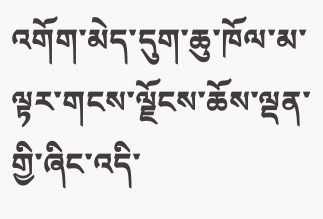འགོག་མེད་དུག་ཆུ་ཁོལ་མ་ལྟར་གངས་ལྗོངས་ཆོས་ལྡན་གྱི་ཞིང་འདི་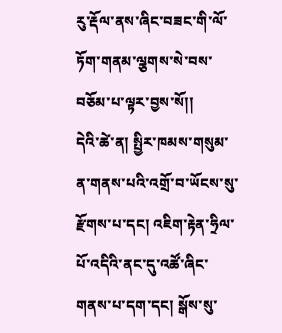རུ་རྡོལ་ནས་ཞིང་བཟང་གི་ལོ་ཏོག་གནམ་ལྕགས་སེ་བས་བཅོམ་པ་ལྟར་བྱས་སོ།།
དེའི་ཚེ་ན། སྤྱིར་ཁམས་གསུམ་ན་གནས་པའི་འགྲོ་བ་ཡོངས་སུ་རྫོགས་པ་དང། འཇིག་རྟེན་ཧྲིལ་པོ་འདིའི་ནང་དུ་འཚོ་ཞིང་གནས་པ་དག་དང། སྒོས་སུ་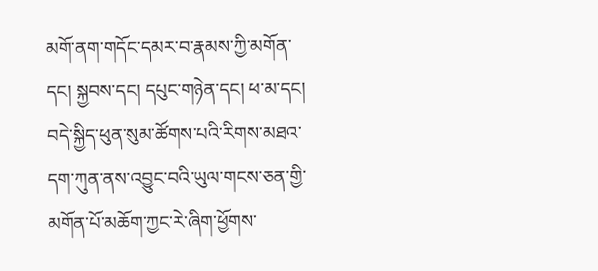མགོ་ནག་གདོང་དམར་བ་རྣམས་ཀྱི་མགོན་དང། སྐྱབས་དང། དཔུང་གཉེན་དང། ཕ་མ་དང། བདེ་སྐྱིད་ཕུན་སུམ་ཚོགས་པའི་རིགས་མཐའ་དག་ཀུན་ནས་འབྱུང་བའི་ཡུལ་གངས་ཅན་གྱི་མགོན་པོ་མཆོག་ཀྱང་རེ་ཞིག་ཕྱོགས་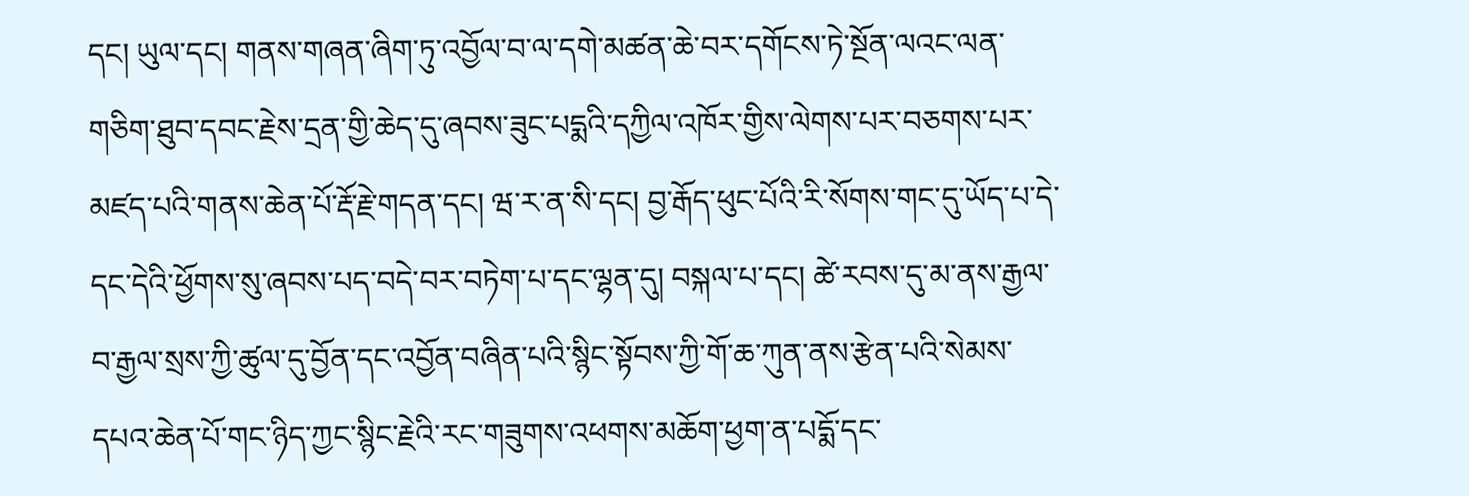དང། ཡུལ་དང། གནས་གཞན་ཞིག་ཏུ་འབྱོལ་བ་ལ་དགེ་མཚན་ཆེ་བར་དགོངས་ཏེ་སྔོན་ལའང་ལན་གཅིག་ཐུབ་དབང་རྗེས་དྲན་གྱི་ཆེད་དུ་ཞབས་ཟུང་པདྨའི་དཀྱིལ་འཁོར་གྱིས་ལེགས་པར་བཅགས་པར་མཛད་པའི་གནས་ཆེན་པོ་རྡོ་རྗེ་གདན་དང། ཝ་ར་ན་སི་དང། བྱ་རྒོད་ཕུང་པོའི་རི་སོགས་གང་དུ་ཡོད་པ་དེ་དང་དེའི་ཕྱོགས་སུ་ཞབས་པད་བདེ་བར་བཏེག་པ་དང་ལྷན་དུ། བསྐལ་པ་དང། ཚེ་རབས་དུ་མ་ནས་རྒྱལ་བ་རྒྱལ་སྲས་ཀྱི་ཚུལ་དུ་བྱོན་དང་འབྱོན་བཞིན་པའི་སྙིང་སྟོབས་ཀྱི་གོ་ཆ་ཀུན་ནས་རྩེན་པའི་སེམས་དཔའ་ཆེན་པོ་གང་ཉིད་ཀྱང་སྙིང་རྗེའི་རང་གཟུགས་འཕགས་མཆོག་ཕྱག་ན་པདྨོ་དང་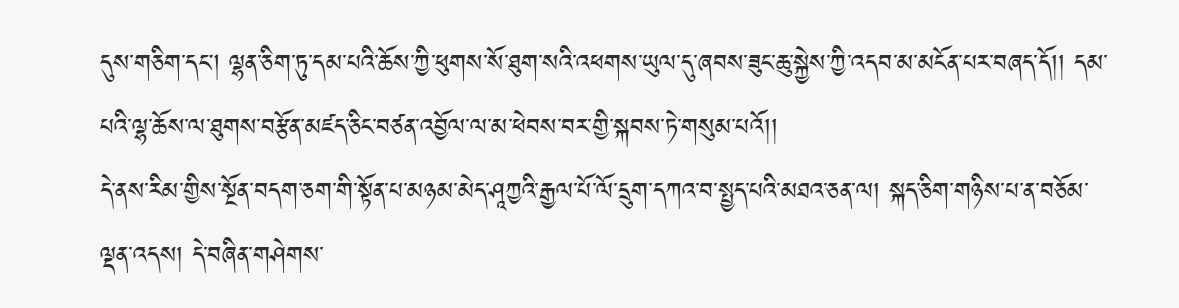དུས་གཅིག་དང། ལྷན་ཅིག་ཏུ་དམ་པའི་ཆོས་ཀྱི་ཕུགས་སོ་ཐུག་སའི་འཕགས་ཡུལ་དུ་ཞབས་ཟུང་ཆུ་སྐྱེས་ཀྱི་འདབ་མ་མངོན་པར་བཞད་དོ།། དམ་པའི་ལྷ་ཆོས་ལ་ཐུགས་བརྩོན་མཛད་ཅིང་བཙན་འབྱོལ་ལ་མ་ཕེབས་བར་གྱི་སྐབས་ཏེ་གསུམ་པའོ།།
དེ་ནས་རིམ་གྱིས་སྔོན་བདག་ཅག་གི་སྟོན་པ་མཉམ་མེད་ཤཱཀྱའི་རྒྱལ་པོ་ལོ་དྲུག་དཀའ་བ་སྤྱད་པའི་མཐའ་ཅན་ལ། སྐད་ཅིག་གཉིས་པ་ན་བཅོམ་ལྡན་འདས། དེ་བཞིན་གཤེགས་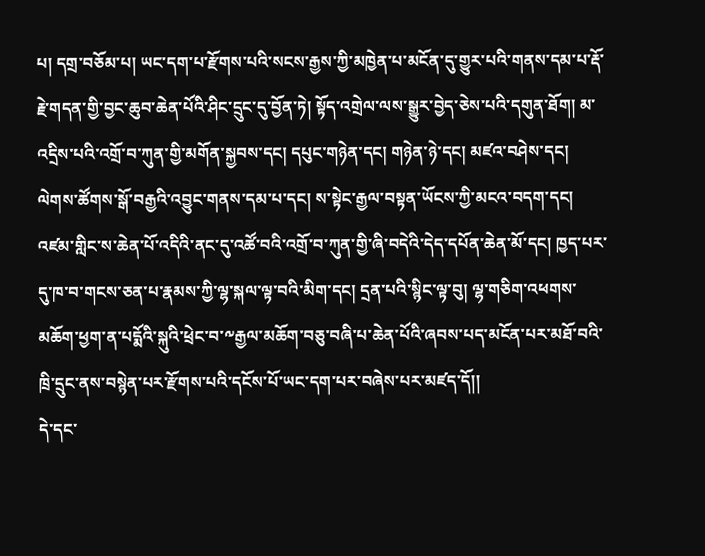པ། དགྲ་བཅོམ་པ། ཡང་དག་པ་རྫོགས་པའི་སངས་རྒྱས་ཀྱི་མཁྱེན་པ་མངོན་དུ་གྱུར་པའི་གནས་དམ་པ་རྡོ་རྗེ་གདན་གྱི་བྱང་ཆུབ་ཆེན་པོའི་ཤིང་དྲུང་དུ་བྱོན་ཏེ། སྟོད་འགྲེལ་ལས་སྒྱུར་བྱེད་ཅེས་པའི་དགུན་ཐོག། མ་འདྲིས་པའི་འགྲོ་བ་ཀུན་གྱི་མགོན་སྐྱབས་དང། དཔུང་གཉེན་དང། གཉེན་ཉེ་དང། མཛའ་བཤེས་དང། ལེགས་ཚོགས་སྒོ་བརྒྱའི་འབྱུང་གནས་དམ་པ་དང། ས་སྟེང་རྒྱལ་བསྟན་ཡོངས་ཀྱི་མངའ་བདག་དང། འཛམ་གླིང་ས་ཆེན་པོ་འདིའི་ནང་དུ་འཚོ་བའི་འགྲོ་བ་ཀུན་གྱི་ཞི་བདེའི་དེད་དཔོན་ཆེན་མོ་དང། ཁྱད་པར་དུ་ཁ་བ་གངས་ཅན་པ་རྣམས་ཀྱི་ལྷ་སྐལ་ལྟ་བའི་མིག་དང། དྲན་པའི་སྙིང་ལྟ་བུ། ལྷ་གཅིག་འཕགས་མཆོག་ཕྱག་ན་པདྨོའི་སྐུའི་ཕྲེང་བ་༸རྒྱལ་མཆོག་བཅུ་བཞི་པ་ཆེན་པོའི་ཞབས་པད་མངོན་པར་མཐོ་བའི་ཁྲི་དྲུང་ནས་བསྙེན་པར་རྫོགས་པའི་དངོས་པོ་ཡང་དག་པར་བཞེས་པར་མཛད་དོ།།
དེ་དང་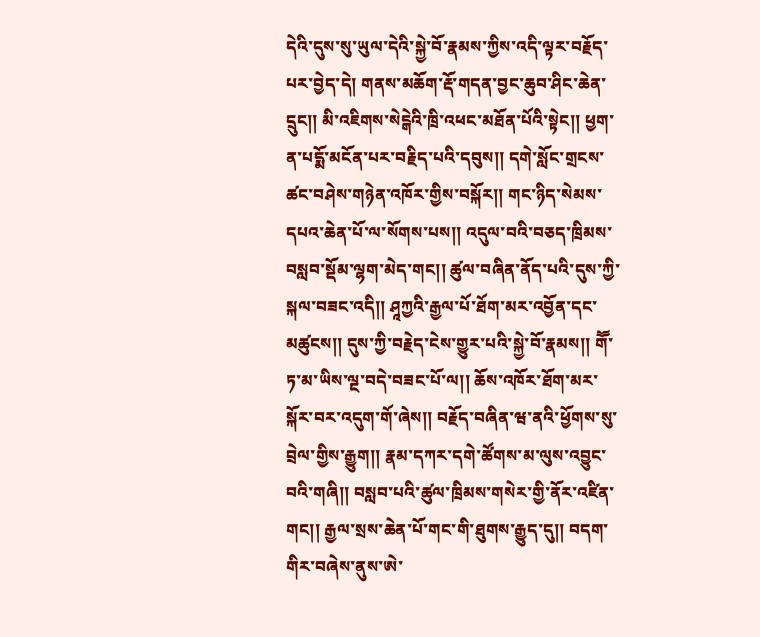དེའི་དུས་སུ་ཡུལ་དེའི་སྐྱེ་བོ་རྣམས་ཀྱིས་འདི་ལྟར་བརྗོད་པར་བྱེད་དེ། གནས་མཆོག་རྡོ་གདན་བྱང་ཆུབ་ཤིང་ཆེན་དྲུང།། མི་འཇིགས་སེངྒེའི་ཁྲི་འཕང་མཐོན་པོའི་སྟེང།། ཕྱག་ན་པདྨོ་མངོན་པར་བརྗིད་པའི་དབུས།། དགེ་སློང་གྲངས་ཚང་བཤེས་གཉེན་འཁོར་གྱིས་བསྐོར།། གང་ཉིད་སེམས་དཔའ་ཆེན་པོ་ལ་སོགས་པས།། འདུལ་བའི་བཅད་ཁྲིམས་བསླབ་སྡོམ་ལྷག་མེད་གང།། ཚུལ་བཞིན་ནོད་པའི་དུས་ཀྱི་སྐལ་བཟང་འདི།། ཤཱཀྱའི་རྒྱལ་པོ་ཐོག་མར་འབྱོན་དང་མཚུངས།། དུས་ཀྱི་བརྗེད་ངེས་གྱུར་པའི་སྐྱེ་བོ་རྣམས།། གཽ་ཏ་མ་ཡིས་ལྔ་བདེ་བཟང་པོ་ལ།། ཆོས་འཁོར་ཐོག་མར་སྐོར་བར་འདུག་གོ་ཞེས།། བརྗོད་བཞིན་ཝ་ནའི་ཕྱོགས་སུ་བྲེལ་གྱིས་རྒྱུག།། རྣམ་དཀར་དགེ་ཚོགས་མ་ལུས་འབྱུང་བའི་གཞི།། བསླབ་པའི་ཚུལ་ཁྲིམས་གསེར་གྱི་ནོར་འཛིན་གང།། རྒྱལ་སྲས་ཆེན་པོ་གང་གི་ཐུགས་རྒྱུད་དུ།། བདག་གིར་བཞེས་ནུས་ཨེ་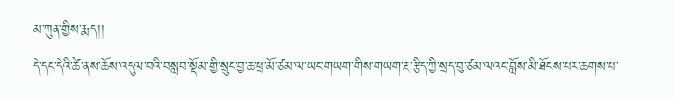མ་ཀུན་གྱིས་རྨད།།
དེ་དང་དེའི་ཚེ་ནས་ཆོས་འདུལ་བའི་བསླབ་སྡོམ་གྱི་སྲུང་བྱ་ཆ་ཕྲ་མོ་ཙམ་ལ་ཡང་གཡག་གིས་གཡག་རྔ་རྩིད་ཀྱི་སྲད་བུ་ཙམ་ལའང་བློས་མི་ཐོངས་པར་ཆགས་པ་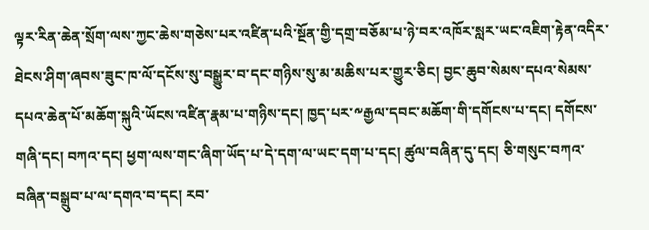ལྟར་རིན་ཆེན་སྲོག་ལས་ཀྱང་ཆེས་གཅེས་པར་འཛིན་པའི་སྔོན་གྱི་དགྲ་བཅོམ་པ་ཉེ་བར་འཁོར་སླར་ཡང་འཇིག་རྟེན་འདིར་ཐེངས་ཤིག་ཞབས་ཟུང་ཁ་ལོ་དངོས་སུ་བསྒྱུར་བ་དང་གཉིས་སུ་མ་མཆིས་པར་གྱུར་ཅིང། བྱང་ཆུབ་སེམས་དཔའ་སེམས་དཔའ་ཆེན་པོ་མཆོག་སྐུའི་ཡོངས་འཛིན་རྣམ་པ་གཉིས་དང། ཁྱད་པར་༸རྒྱལ་དབང་མཆོག་གི་དགོངས་པ་དང། དགོངས་གཞི་དང། བཀའ་དང། ཕྱག་ལས་གང་ཞིག་ཡོད་པ་དེ་དག་ལ་ཡང་དག་པ་དང། ཚུལ་བཞིན་དུ་དང། ཅི་གསུང་བཀའ་བཞིན་བསྒྲུབ་པ་ལ་དགའ་བ་དང། རབ་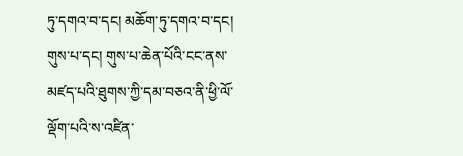ཏུ་དགའ་བ་དང། མཆོག་ཏུ་དགའ་བ་དང། གུས་པ་དང། གུས་པ་ཆེན་པོའི་ངང་ནས་མཛད་པའི་ཐུགས་ཀྱི་དམ་བཅའ་ནི་ཕྱི་ལོ་ལྡོག་པའི་ས་འཛིན་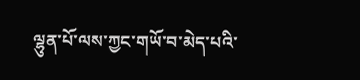ལྷུན་པོ་ལས་ཀྱང་གཡོ་བ་མེད་པའི་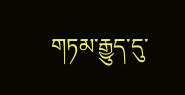གཏམ་རྒྱུད་དུ་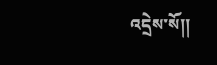འདྲེས་སོ།།